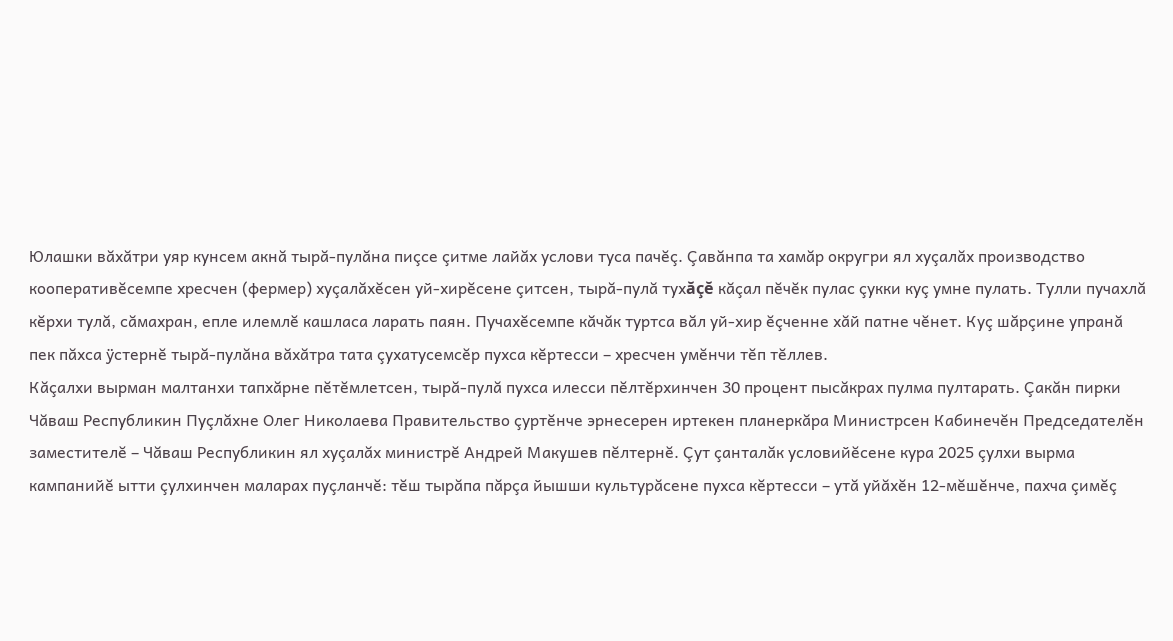Юлашки вăхăтри уяр кунсем акнă тырă-пулăна пиçсе çитме лайăх услови туса пачĕç. Çавăнпа та хамăр округри ял хуçалăх производство кооперативĕсемпе хресчен (фермер) хуçалăхĕсен уй-хирĕсене çитсен, тырă-пулă тухăçĕ кăçал пĕчĕк пулас çукки куç умне пулать. Тулли пучахлă кĕрхи тулă, сăмахран, епле илемлĕ кашласа ларать паян. Пучахĕсемпе кăчăк туртса вăл уй-хир ĕçченне хăй патне чĕнет. Куç шăрçине упранă пек пăхса ÿстернĕ тырă-пулăна вăхăтра тата çухатусемсĕр пухса кĕртесси – хресчен умĕнчи тĕп тĕллев.
Кăçалхи вырман малтанхи тапхăрне пĕтĕмлетсен, тырă-пулă пухса илесси пĕлтĕрхинчен 30 процент пысăкрах пулма пултарать. Çакăн пирки Чăваш Республикин Пуçлăхне Олег Николаева Правительство çуртĕнче эрнесерен иртекен планеркăра Министрсен Кабинечĕн Председателĕн заместителĕ – Чăваш Республикин ял хуçалăх министрĕ Андрей Макушев пĕлтернĕ. Çут çанталăк условийĕсене кура 2025 çулхи вырма кампанийĕ ытти çулхинчен маларах пуçланчĕ: тĕш тырăпа пăрçа йышши культурăсене пухса кĕртесси – утă уйăхĕн 12-мĕшĕнче, пахча çимĕç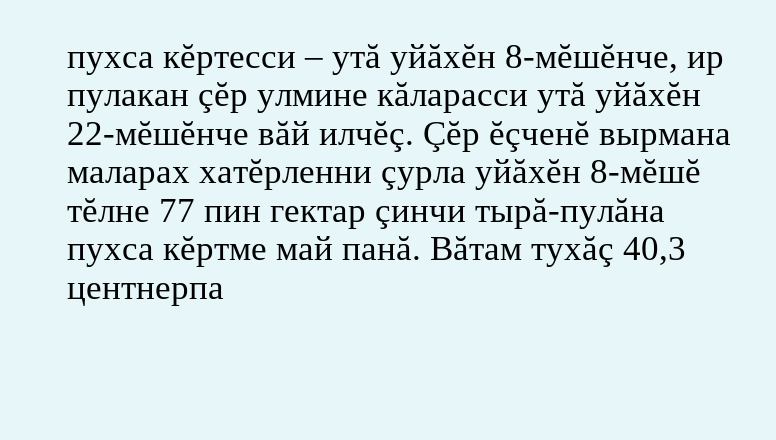пухса кĕртесси – утă уйăхĕн 8-мĕшĕнче, ир пулакан çĕр улмине кăларасси утă уйăхĕн 22-мĕшĕнче вăй илчĕç. Çĕр ĕçченĕ вырмана маларах хатĕрленни çурла уйăхĕн 8-мĕшĕ тĕлне 77 пин гектар çинчи тырă-пулăна пухса кĕртме май панă. Вăтам тухăç 40,3 центнерпа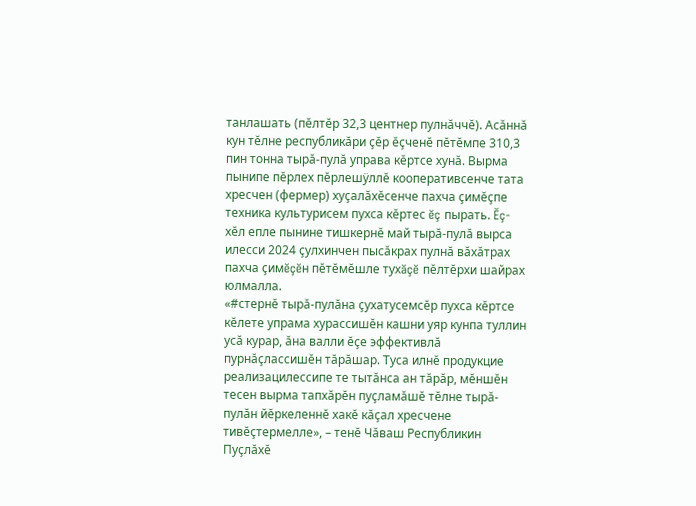танлашать (пĕлтĕр 32,3 центнер пулнăччĕ). Асăннă кун тĕлне республикăри çĕр ĕçченĕ пĕтĕмпе 310,3 пин тонна тырă-пулă управа кĕртсе хунă. Вырма пынипе пĕрлех пĕрлешÿллĕ кооперативсенче тата хресчен (фермер) хуçалăхĕсенче пахча çимĕçпе техника культурисем пухса кĕртес ĕç пырать. Ĕç-хĕл епле пынине тишкернĕ май тырă-пулă вырса илесси 2024 çулхинчен пысăкрах пулнă вăхăтрах пахча çимĕçĕн пĕтĕмĕшле тухăçĕ пĕлтĕрхи шайрах юлмалла.
«#стернĕ тырă-пулăна çухатусемсĕр пухса кĕртсе кĕлете упрама хурассишĕн кашни уяр кунпа туллин усă курар, ăна валли ĕçе эффективлă пурнăçлассишĕн тăрăшар. Туса илнĕ продукцие реализацилессипе те тытăнса ан тăрăр, мĕншĕн тесен вырма тапхăрĕн пуçламăшĕ тĕлне тырă-пулăн йĕркеленнĕ хакĕ кăçал хресчене тивĕçтермелле», – тенĕ Чăваш Республикин Пуçлăхĕ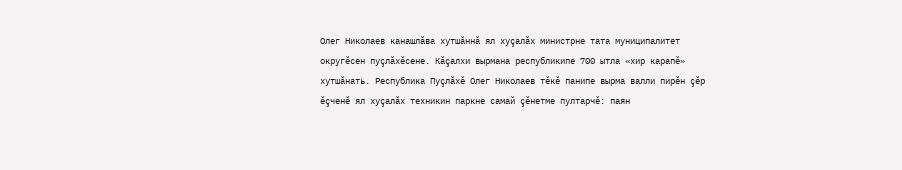Олег Николаев канашлăва хутшăннă ял хуçалăх министрне тата муниципалитет округĕсен пуçлăхĕсене. Кăçалхи вырмана республикипе 700 ытла «хир карапĕ» хутшăнать. Республика Пуçлăхĕ Олег Николаев тĕкĕ панипе вырма валли пирĕн çĕр ĕçченĕ ял хуçалăх техникин паркне самай çĕнетме пултарчĕ: паян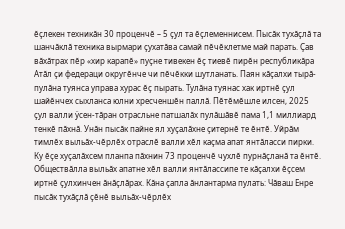ĕçлекен техникăн 30 проценчĕ – 5 çул та ĕçлеменнисем. Пысăк тухăçлă та шанчăклă техника вырмари çухатăва самай пĕчĕклетме май парать. Çав вăхăтрах пĕр «хир карапĕ» пуçне тивекен ĕç тиевĕ пирĕн республикăра Атăл çи федераци округĕнче чи пĕчĕкки шутланать. Паян кăçалхи тырă-пулăна туянса управа хурас ĕç пырать. Тулăна туянас хак иртнĕ çул шайĕнчех сыхланса юлни хресченшĕн паллă. Пĕтĕмĕшле илсен, 2025 çул валли ÿсен-тăран отрасльне патшалăх пулăшăвĕ пама 1,1 миллиард тенкĕ пăхнă. Унăн пысăк пайне ял хуçалăхне çитернĕ те ĕнтĕ. Уйрăм тимлĕх выльăх-чĕрлĕх отраслĕ валли хĕл каçма апат янтăласси пирки. Ку ĕçе хуçалăхсем планпа пăхнин 73 проценчĕ чухлĕ пурнăçланă та ĕнтĕ. Обществăлла выльăх апатне хĕл валли янтăлассипе те кăçалхи ĕçсем иртнĕ çулхинчен ăнăçлăрах. Кăна çапла ăнлантарма пулать: Чăваш Енре пысăк тухăçлă çĕнĕ выльăх-чĕрлĕх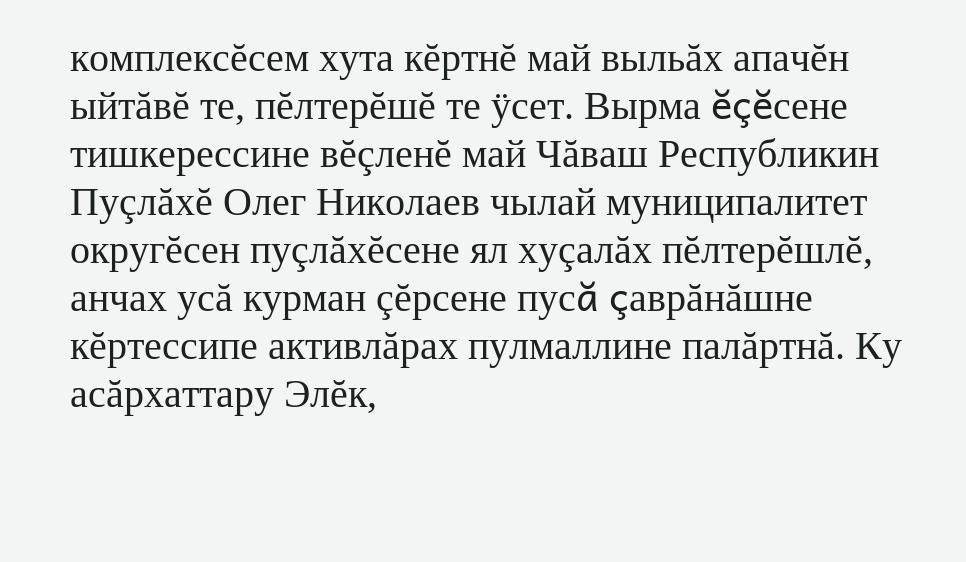комплексĕсем хута кĕртнĕ май выльăх апачĕн ыйтăвĕ те, пĕлтерĕшĕ те ÿсет. Вырма ĕçĕсене тишкерессине вĕçленĕ май Чăваш Республикин Пуçлăхĕ Олег Николаев чылай муниципалитет округĕсен пуçлăхĕсене ял хуçалăх пĕлтерĕшлĕ, анчах усă курман çĕрсене пусă çаврăнăшне кĕртессипе активлăрах пулмаллине палăртнă. Ку асăрхаттару Элĕк,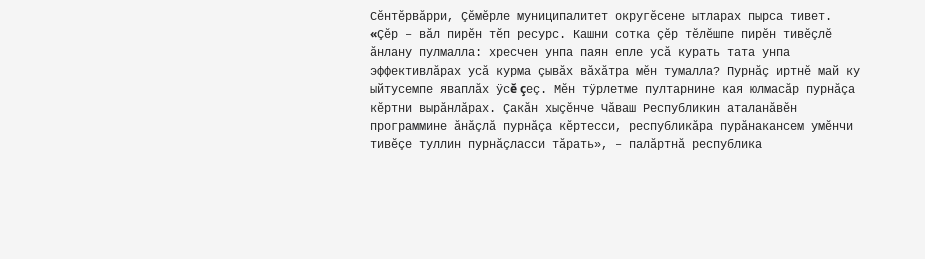Сĕнтĕрвăрри, Çĕмĕрле муниципалитет округĕсене ытларах пырса тивет.
«Çĕр – вăл пирĕн тĕп ресурс. Кашни сотка çĕр тĕлĕшпе пирĕн тивĕçлĕ ăнлану пулмалла: хресчен унпа паян епле усă курать тата унпа эффективлăрах усă курма çывăх вăхăтра мĕн тумалла? Пурнăç иртнĕ май ку ыйтусемпе яваплăх ÿсĕ çеç. Мĕн тÿрлетме пултарнине кая юлмасăр пурнăçа кĕртни вырăнлăрах. Çакăн хыçĕнче Чăваш Республикин аталанăвĕн программине ăнăçлă пурнăçа кĕртесси, республикăра пурăнакансем умĕнчи тивĕçе туллин пурнăçласси тăрать», – палăртнă республика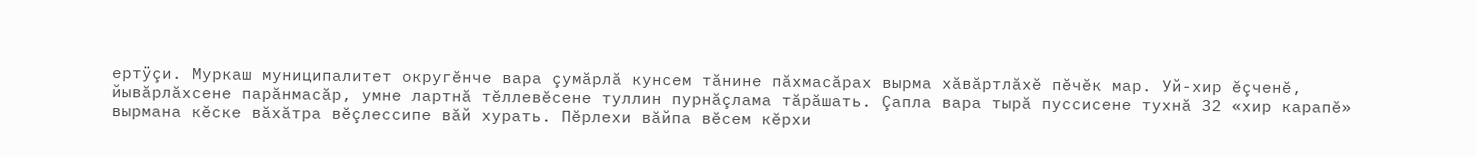ертÿçи. Муркаш муниципалитет округĕнче вара çумăрлă кунсем тăнине пăхмасăрах вырма хăвăртлăхĕ пĕчĕк мар. Уй-хир ĕçченĕ, йывăрлăхсене парăнмасăр, умне лартнă тĕллевĕсене туллин пурнăçлама тăрăшать. Çапла вара тырă пуссисене тухнă 32 «хир карапĕ» вырмана кĕске вăхăтра вĕçлессипе вăй хурать. Пĕрлехи вăйпа вĕсем кĕрхи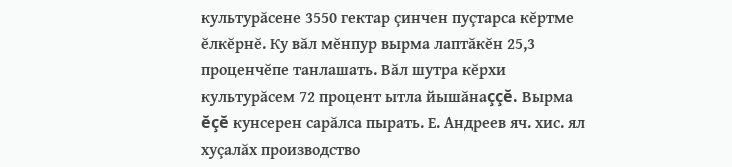культурăсене 3550 гектар çинчен пуçтарса кĕртме ĕлкĕрнĕ. Ку вăл мĕнпур вырма лаптăкĕн 25,3 проценчĕпе танлашать. Вăл шутра кĕрхи культурăсем 72 процент ытла йышăнаççĕ. Вырма ĕçĕ кунсерен сарăлса пырать. Е. Андреев яч. хис. ял хуçалăх производство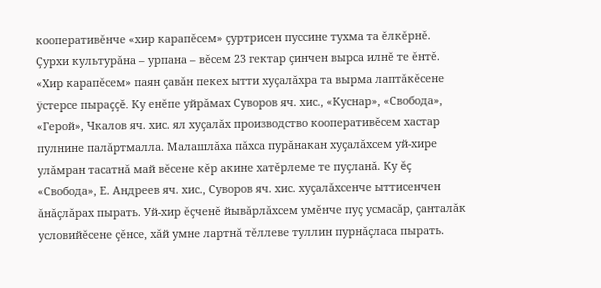кооперативĕнче «хир карапĕсем» çуртрисен пуссине тухма та ĕлкĕрнĕ. Çурхи культурăна – урпана – вĕсем 23 гектар çинчен вырса илнĕ те ĕнтĕ.
«Хир карапĕсем» паян çавăн пекех ытти хуçалăхра та вырма лаптăкĕсене ÿстерсе пыраççĕ. Ку енĕпе уйрăмах Суворов яч. хис., «Куснар», «Свобода», «Герой», Чкалов яч. хис. ял хуçалăх производство кооперативĕсем хастар пулнине палăртмалла. Малашлăха пăхса пурăнакан хуçалăхсем уй-хире улăмран тасатнă май вĕсене кĕр акине хатĕрлеме те пуçланă. Ку ĕç «Свобода», Е. Андреев яч. хис., Суворов яч. хис. хуçалăхсенче ыттисенчен ăнăçлăрах пырать. Уй-хир ĕçченĕ йывăрлăхсем умĕнче пуç усмасăр, çанталăк условийĕсене çĕнсе, хăй умне лартнă тĕллеве туллин пурнăçласа пырать.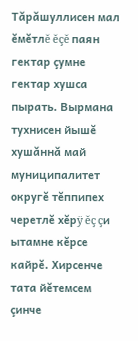Тăрăшуллисен мал ĕмĕтлĕ ĕçĕ паян гектар çумне гектар хушса пырать. Вырмана тухнисен йышĕ хушăннă май муниципалитет округĕ тĕппипех черетлĕ хĕрÿ ĕç çи ытамне кĕрсе кайрĕ. Хирсенче тата йĕтемсем çинче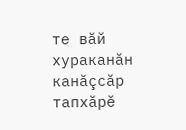те вăй хураканăн канăçсăр тапхăрĕ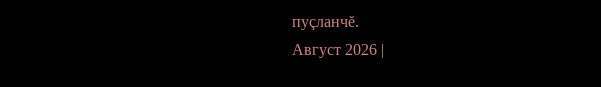пуçланчĕ.
Август 2026 |